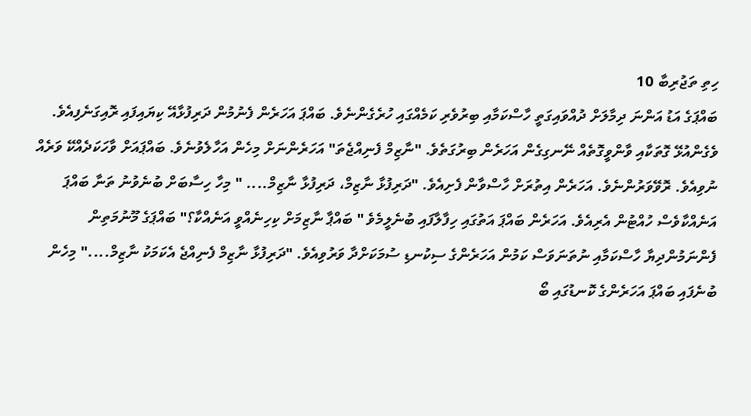ހިތި ތަޖުރިބާ 10
ބައްޕަގެ އަޑު އަންނަ ދިމާލަށް ދުއްވައިގަތީ ހާސްކަމާއި ބިރުވެރި ކަމެއްގައި ހުރެގެންނެވެ. ބައްޕަ އަހަރެން ފެނުމުން ދަރިފުޅާއޭ ކިޔައިފައި ރޮއިގަނެފިއެވެ. ވެގެންއުޅޭ ގޮތަކާއި ވާންވީގޮތެއް ނޭނގިގެން އަހަރެން ބިރުގަތެވެ. "ނާޒިމް ފެނިއްޖެތަ" އަހަރެންނަށް މިހެން އަހާލެވުނެވެ. ބައްޕައަށް ވާހަކަދެއްކޭ ވަރެއް ނުވިއެވެ. ރޮވޭވަރުންނެވެ. އަހަރެން އިތުރަށް ހާސްވާން ފެށިއެވެ. "ދަރިފުޅާ ނާޒިމް، ދަރިފުޅާ ނާޒިމް.... " މިހާ ހިސާބަށް ބުނެވުނު ތަނާ ބައްޕަ އަނެއްކާވެސް ހުއްޓުން އެރިއެވެ. އަހަރެން ބައްޕަ އަތުގައި ހިފާލާފައި ބުނެލީމެވެ " ބައްޕާ ނާޒިމަށް ކިހިނެއްވީ އަނެއްކާ؟" ބައްޕަގެ މޫނުމަތިން ފެންނަމުންދިޔާ ހާސްކަމާއި ނުތަނަވަސް ކަމުން އަހަރެންގެ ސިކުނޑި ސުމަކަށްދާ ވަރުވިއެވެ. "ދަރިފުޅާ ނާޒިމް ފެނިއްޖެ އެކަމަކު ނާޒިމް...." މިހެން ބުނެފައި ބައްޕަ އަހަރެންގެ ކޮނޑުގައި ބޯ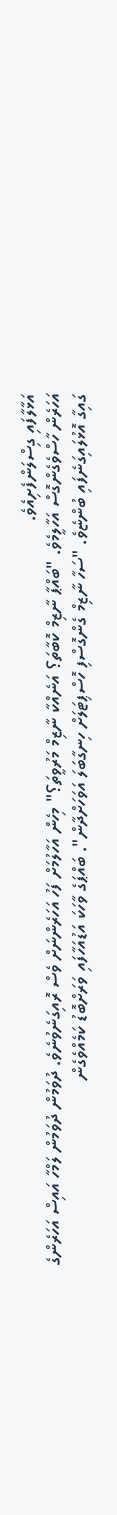އަޅާލާފައި ގިސްލަންފެށިއެވެ.
އަހަރެން ހާސްވެގެންގޮސް އަހާލީމެވެ. "ބައްޕާ ނާޒިމް ކޮބާތަ؟ އަނެއްކާ ނާޒިމް މަރުވީތަ؟" މިހެން އަހާލުމަށް ފަހު އަހަރެންނަށް ވެސް ރޮއިގަނެވުނެވެ. ދުވަމުން ދުވަމުން ލަމްހާ އައިސް އަހަރެންގެ ގައިގާ އޮޅުލައިގަނެފައި ބުންޏެވެ. "ސަހާ ނާޒިމް ގެންގޮސްފި ހޮސްޕިޓަލަށް ހިނގާބަލަ އަވަހަށްދާން". ބައްޕަގެ ވާހަކަ އަޑުއަހާފައި ވަރަށްބޮޑު ކަމެއްވެގެން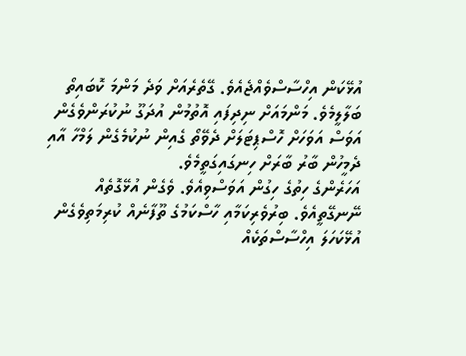އުޅޭކަން އިހްސާސްވެއްޖެއެވެ. ގޭތެރެއަށް ވަދެ މަންމަ ކޮބައިތޯ ބަލާލީމެވެ. މަންމައަށް ނިދިފައި އޮތުމުން އުދަގޫ ނުކުރަންވެގެން އަވަސް އަވަހަށް ހޮސްޕިޓަލަށް ދެވޭތޯ ގެއިން ނުކުމެގެން ލަމްހާ އާއި ދެމީހުން ބާރު ބާރަށް ހިނގައިގަތީމެވެ.
އަހަރެންގެ ހިތުގެ ހިގުން އަވަސްވިއެވެ. ވެގެން އުޅޭގޮތެއް ނޭނގޭތީއެވެ. ބިރުވެރިކަމާއި ހާސްކަމުގެ ތޫފާނެއް ކުރިމަތިވެގެން އުޅޭކަހަލަ އިހްސާސްތަކެއް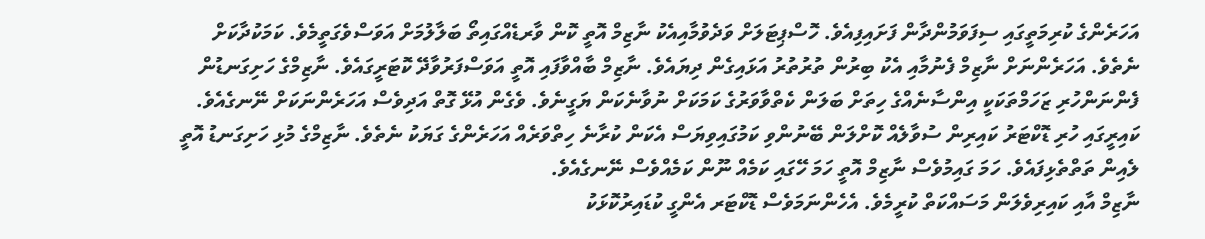އަހަރެންގެ ކުރިމަތީގައި ސިފަވަމުންދާން ފަށައިފިއެވެ. ހޮސްޕިޓަލަށް ވަދެވުމާއިއެކު ނާޒިމް އޮތީ ކޮން ވާރޑެއްގައިތޯ ބަލާލުމަށް އަވަސްވެގަތީމެވެ. ކަމަކުދާކަށް ނެތެވެ. އަހަރެންނަށް ނާޒިމް ފެނުމާއި އެކު ބިރުން ތުރުތުރު އަޅައިގެން ދިޔައެވެ. ނާޒިމް ބާއްވާފައި އޮތީ އަވަސްފަރުވާދޭ ކޮޓަރީގައެވެ. ނާޒިމްގެ ހަށިގަނޑުން ފެންނަންހުރި ޒަހަމްތަކަކީ އިންސާނެއްގެ ހިތަށް ބަލަން ކެތްވާވަރުގެ ކަމަކަށް ނުވާނެކަން ޔަގީނެވެ. ވެގެން އުޅޭ ގޮތް އަދިވެސް އަހަރެންނަކަށް ނޭނގެއެވެ. ކައިރީގައި ހުރި ޑޮކްޓަރު ކައިރިން ސުވާލެއް ކޮށްލަން ބޭނުންވި ކަމުގައިވިޔަސް އެކަން ކުރާނެ ހިތްވަރެއް އަހަރެންގެ ގަޔަކު ނެތެވެ. ނާޒިމްގެ މުޅި ހަށިގަނޑު އޮތީ ލެއިން ތަތްތެޅިފައެވެ. ހަމަ ގައިމުވެސް ނާޒިމް އޮތީ ހަމަ ހޭގައި ކަމެއް ނޫން ކަމެއްވެސް ނޭނގެއެވެ.
ނާޒިމް އާއި ކައިރިވެލަން މަސައްކަތް ކުރީމެވެ. އެހެންނަމަވެސް ޑޮކްޓަރ އެންގީ ކުޑައިރުކޮޅަކު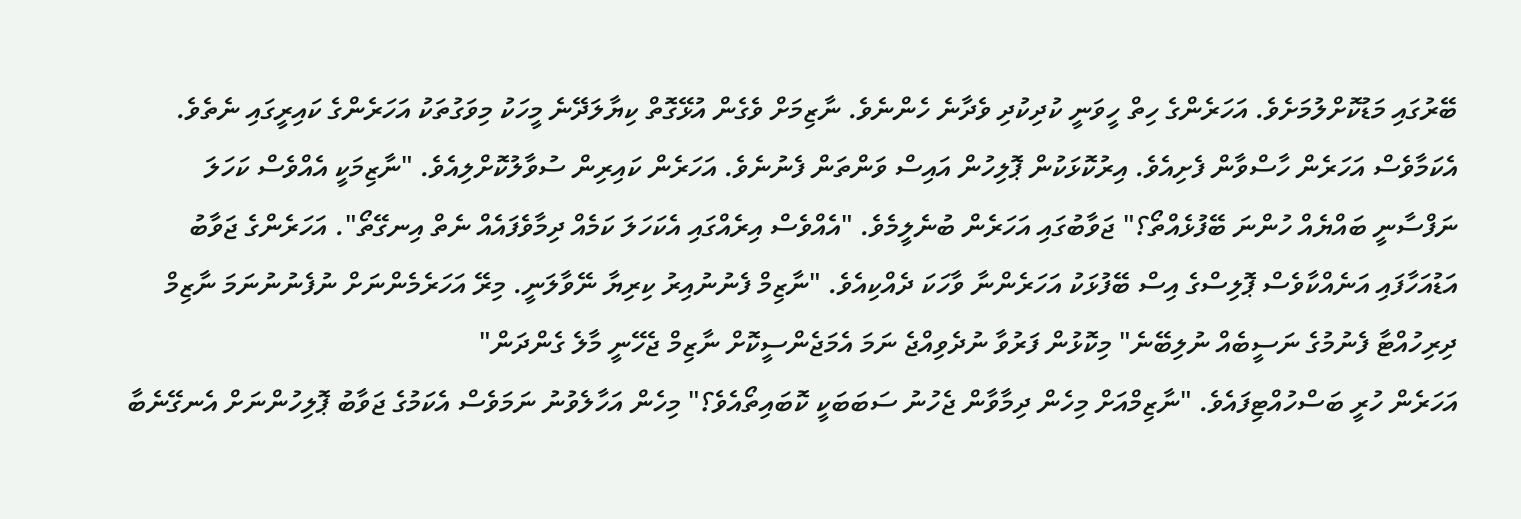ބޭރުގައި މަޑުކޮށްލުމަށެވެ. އަހަރެންގެ ހިތް ހީވަނީ ކުދިކުދި ވެދާނެ ހެންނެވެ. ނާޒިމަށް ވެގެން އުޅޭގޮތް ކިޔާލަދޭނެ މީހަކު މިވަގުތަކު އަހަރެންގެ ކައިރީގައި ނެތެވެ. އެކަމާވެސް އަހަރެން ހާސްވާން ފެށިއެވެ. އިރުކޮޅަކުން ޕޮލިހުން އައިސް ވަންތަން ފެނުނެވެ. އަހަރެން ކައިރިން ސުވާލުކޮށްލިއެވެ. "ނާޒިމަކީ އެއްވެސް ކަހަލަ ނަފްސާނީ ބައްޔެއް ހުންނަ ބޭފުޅެއްތޯ؟" ޖަވާބުގައި އަހަރެން ބުނެލީމެވެ. "އެއްވެސް އިރެއްގައި އެކަހަލަ ކަމެއް ދިމާވެފައެއް ނެތް އިނގޭތޯ". އަހަރެންގެ ޖަވާބު އަޑުއަހާފައި އަނެއްކާވެސް ޕޮލިސްގެ އިސް ބޭފުޅަކު އަހަރެންނާ ވާހަކަ ދެއްކިއެވެ. "ނާޒިމް ފެނުނުއިރު ކިރިޔާ ނޭވާލަނީ. މިރޭ އަހަރެމެންނަށް ނުފެނުނުނަމަ ނާޒިމް ދިރިހުއްޓާ ފެނުމުގެ ނަސީބެއް ނުލިބޭނެ" މިކޮޅުން ފަރުވާ ނުދެވިއްޖެ ނަމަ އެމަޖެންސީކޮށް ނާޒިމް ޖެހޭނީ މާލެ ގެންދަން"
އަހަރެން ހުރީ ބަސްހުއްޓިފައެވެ. "ނާޒިމްއަށް މިހެން ދިމާވާން ޖެހުނު ސަބަބަކީ ކޮބައިތޯއެވެ؟" މިހެން އަހާލެވުނު ނަމަވެސް އެކަމުގެ ޖަވާބު ޕޮލިހުންނަށް އެނގޭނެބާ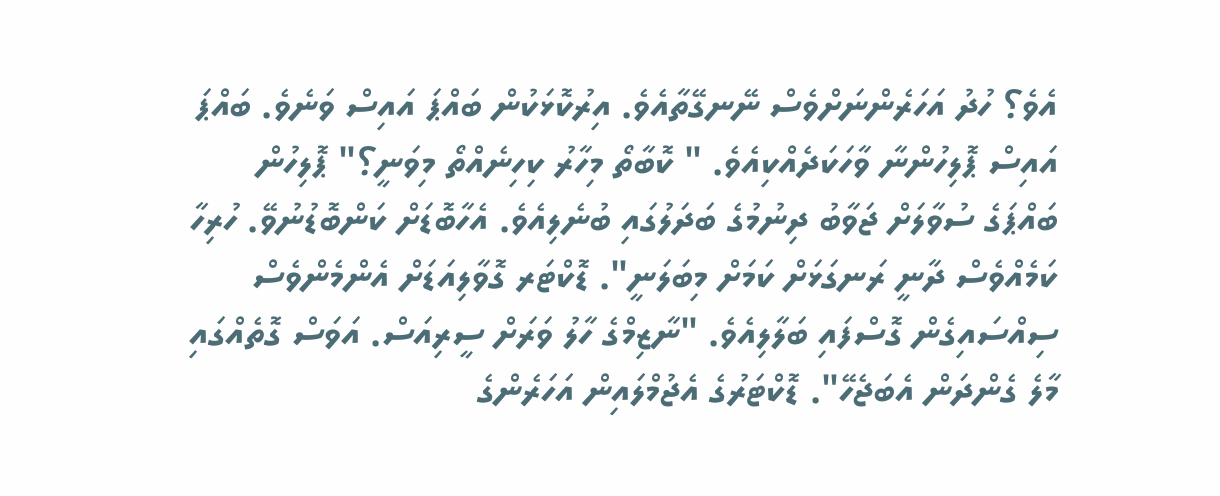އެވެ؟ ހުދު އަހަރެންނަށްވެސް ނޭނގޭތާއެވެ. އިރުކޮޅަކުން ބައްޕަ އައިސް ވަނެވެ. ބައްޕަ އައިސް ޕޮލިހުންނާ ވާހަކަދެއްކިއެވެ. " ކޮބާތޯ މިހާރު ކިހިނެއްތޯ މިވަނީ؟" ޕޮލިހުން ބައްޕަގެ ސުވާލަށް ޖަވާބު ދިނުމުގެ ބަދަލުގައި ބުނެލިއެވެ. އެހާބޮޑަށް ކަންބޮޑުނުވޭ. ހުރިހާ ކަމެއްވެސް ދާނީ ރަނގަޅަށް ކަމަށް މިބަލަނީ". ޑޮކްޓަރ ގޮވާލިއަޑަށް އެންމެންވެސް ސިއްސައިގެން ގޮސްފައި ބަލާލިއެވެ. "ނާޒިމްގެ ހާލު ވަރަށް ސީރިއަސް. އަވަސް ގޮތެއްގައި މާލެ ގެންދަން އެބަޖެހޭ". ޑޮކްޓަރުގެ އެޖުމްލައިން އަހަރެންގެ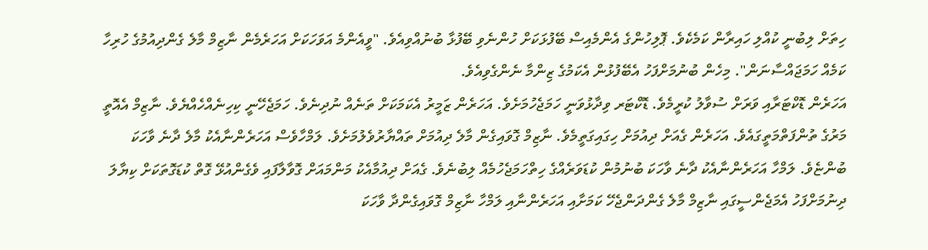ހިތަށް ލިބުނީ ކުއްލި ހައިރާން ކަމެކެވެ. ޕޮލިހުންގެ އެންމެއިސް ބޭފުޅަކަށް ހުންނެވި ބޭފުޅާ ބުނުއްވިއެވެ. "ވީއެންމެ އަވަހަކަށް އަހަރެމެން ނާޒިމް މާލެ ގެންދިއުމުގެ ހުރިހާ ކަމެއް ހަމަޖައްސާނަން". މިހެން ބުނުމަށްފަހު އެބޭފުޅުން އެކަމުގެ ޒިންމާ ނެންގެވިއެވެ.
އަހަރެން ޑޮކްޓަރާއި ވަރަށް ސުވާލު ކުރީމެވެ. ޑޮކްޓަރ ވިދާޅުވަނީ ހަމަޖެހުމަށެވެ. އަހަރެން ޒަމީރު އެކަމަކަށް ތަނެއް ނުދިނެވެ. ހަމަޖެހޭނީ ކިހިނެއްހެއްޔެވެ. ނާޒިމް އެއޮތީ މަރުގެ ތުންފަތްމަތީގައެވެ. އަހަރެން ގެއަށް ދިއުމަށް ހިގައިގަތީމެވެ. ނާޒިމް ގޮވައިގެން މާލެ ދިއުމަށް ތައްޔާރުވެލުމަށެވެ. ލަމްހާވެސް އަހަރެންނާއެކު މާލެ ދާނެ ވާހަކަ ބުންޏެވެ. ލަމްހާ އަހަރެންނާއެކު ދާނެ ވާހަކަ ބުނުމުން ކުޑަވަރެއްގެ ހިތްހަމަޖެހުމެއް ލިބުނެވެ. ގެއަށް ދިއުމާއެކު މަންމައަށް ގޮވާލާފައި ވެގެންއުޅޭ ގޮތް ކުޑަގޮތަކަށް ކިޔާލަ ދިނުމަށްފަހު އެމަޖެންސީގައި ނާޒިމް މާލެ ގެންދަންޖެހޭ ކަމަށާއި އަހަރެންނާއި ލަމްހާ ނާޒިމް ގޮވައިގެންދާ ވާހަކަ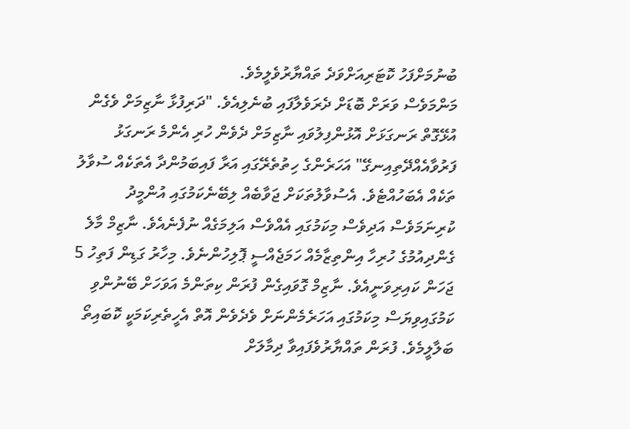ބުނުމަށްފަހު ކޮޓަރިއަށްވަދެ ތައްޔާރުވެލީމެވެ.
މަންމަވެސް ވަރަށް ބޮޑަށް ދެރަވެލާފައި ބުނެލިއެވެ. "ދަރިފުޅާ ނާޒިމަށް ވެގެން އުޅޭގޮތް ރަނގަޅަށް އޮޅުންފިލުވައި ނާޒިމަށް ދެވެން ހުރި އެންމެ ރަނގަޅު ފަރުވާއެއްދޭތިއިނގޭ" އަހަރެންގެ ހިތުތެރޭގައި އަރާ ފައިބަމުންދާ އެތަކެއް ސުވާލު ތަކެއް އެބަހުއްޓެވެ. އެސުވާލުތަކަށް ޖަވާބެއް ލިބޭނެކަމުގައި އުންމީދު ކުރިނަމަވެސް އަދިވެސް މިކަމުގައި އެއްވެސް އަލިމަގެއް ނުފެނެއެވެ. ނާޒިމް މާލެ ގެންދިއުމުގެ ހުރިހާ އިންތިޒާމެއް ހަމަޖެއްސީ ޕޮލިހުންނެވެ. މިހާރު ގަޑިން ފަތިހު 5 ޖަހަން ކައިރިވަނީއެވެ. ނާޒިމް ގޮވައިގެން ފުރަން ކިތަންމެ އަވަހަށް ބޭނުންވި ކަމުގައިވިޔަސް މިކަމުގައި އަހަރެމެންނަށް ވެދެވެން އޮތް އެހީތެރިކަމަކީ ކޮބައިތޯ ބަލާލީމެވެ. ފުރަން ތައްޔާރުވެފައިވާ ދިމާލަށް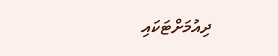ދިއުމަށްޓަކައި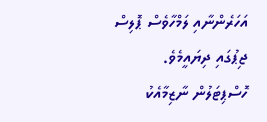އަހަރެންނާއި ލަމްހާވެސް ޕޮލިސް ޖިޕުގައި ދިޔައީމެވެ. ހޮސްޕިޓަލުން ނާޒިމާއެކު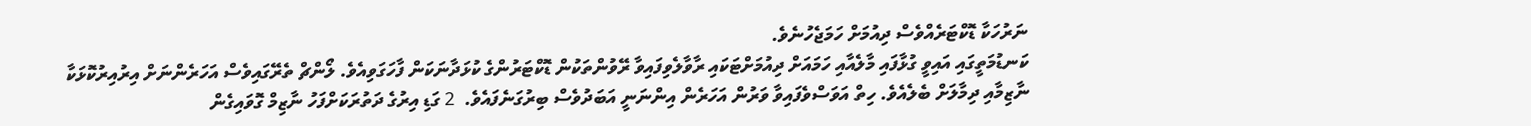ނަރުހަކާ ޑޮކްޓަރެއްވެސް ދިއުމަށް ހަމަޖެހުނެވެ.
ކަނޑުމަތީގައި އައިވީ ގުޅާފައި މާލެއާއި ހަމައަށް ދިއުމަށްޓަކައި ރާވާލެވިފައިވާ ރޭވުންތަކުން ޑޮކްޓަރުންގެ ކުޅަދާނަކަން ފާހަގަވިއެވެ. ލޯންޗް ތެރޭގައިވެސް އަހަރެންނަށް އިރުއިރުކޮޅަކާ ނާޒިމާއި ދިމާލަށް ބެލެއެވެ. ހިތް އަވަސްވެފައިވާ ވަރުން އަހަރެން އިންނަނީ އަބަދުވެސް ބިރުގަނެފައެވެ.  2 ގަޑި އިރުގެ ދަތުރަކަށްފަހު ނާޒިމް ގޮވައިގެން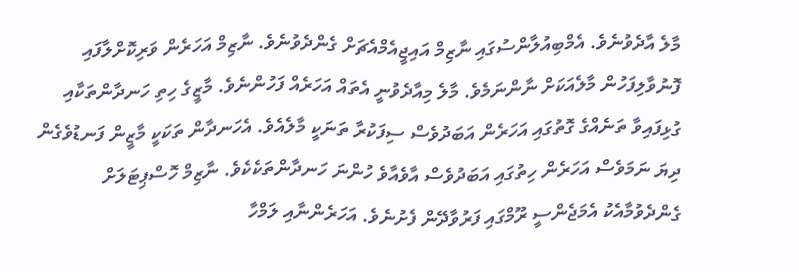މާލެ އާދެވުނެވެ. އެމްބިއުލާންސުގައި ނާޒިމް އައިޖީއެމްއެޗަށް ގެންދެވުނެވެ. ނާޒިމް އަހަރެން ވަރިކޮށްލާފައި ފޮނުވާލިފަހުން މާލެއަކަށް ނާންނަމެވެ. މާލެ މިއާދެވުނީ އެތައް އަހަރެއް ފަހުންނެވެ. މާޒީގެ ހިތި ހަނދާންތަކާއި ގުޅިފައިވާ ތަނެއްގެ ގޮތުގައި އަހަރެން އަބަދުވެސް ސިފަކުރާ ތަނަކީ މާލެއެވެ. އެހަނދާން ތަކަކީ މާޒީން ފަނޑުވެގެން ދިޔަ ނަމަވެސް އަހަރެން ހިތުގައި އަބަދުވެސް އާވެއާވެ ހުންނަ ހަނދާންތަކެކެވެ. ނާޒިމް ހޮސްޕިޓަލަށް ގެންދެވުމާއެކު އެމަޖެންސީ ރޫމްގައި ފަރުވާދޭން ފެށުނެވެ. އަހަރެންނާއި ލަމްހާ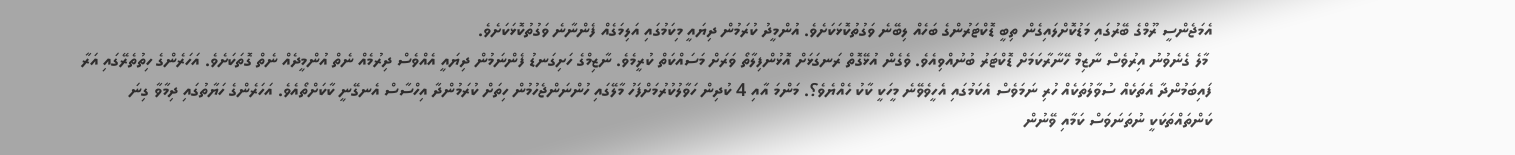އެމަޖެންސީ ރޫމްގެ ބޭރުގައި މަޑުކޮށްލައިގެން ތިބީ ޑޮކްޓަރުންގެ ބަހެއް ލިބޭނެ ވަގުތުކޮޅަކަށެވެ. އުންމީދު ކުރަމުން ދިޔައީ މިކަމުގައި އަލިމަގެއް ފެންނާނެ ވަގުތުކޮޅަކަށެވެ.
 މާލެ ގެނެވުނު އިރުވެސް ނާޒިމް ހޭނާރާކަމަށް ޑޮކްޓަރު ބުނުއްވިއެވެ. ވެގެން އުޅޭގޮތް ރަނގަޅަށް އޮޅުންފިލާތޯ ވަރަށް މަސައްކަތް ކުރީމެވެ. ނާޒިމްގެ ހަށިގަނޑު ފެންނަމުން ދިޔައީ އެއްވެސް ދިރުމެއް ނެތް އުންމީދެއް ނެތް ގޮތަކަށެވެ. އަހަރެންގެ ހިތުތެރޭގައި އަރާ ފައިބަމުންދާ އެތަކެއް ސުވާލުތަކެއް ހުރި ނަމަވެސް އެކަމުގައި އެހީވެވޭނެ މީހަކީ ކާކު ހެއްޔެވެ؟. މަންމަ އާއި 4 ކުދިން ހަވާލުކުރުމަށްފަހު މާލޭގައި ހުންނަންޖެހުމުން ހިތަށް ކުރަމުންދާ އިހްސާސް އެނގޭނީ ކާކަށްތޯއެވެ. އަހަރެންގެ ހަޔާތުގައި ދިމާވާ ގިނަ ކަންތައްތަކަކީ ނުތަނަވަސް ކަމާއި ވޭނުން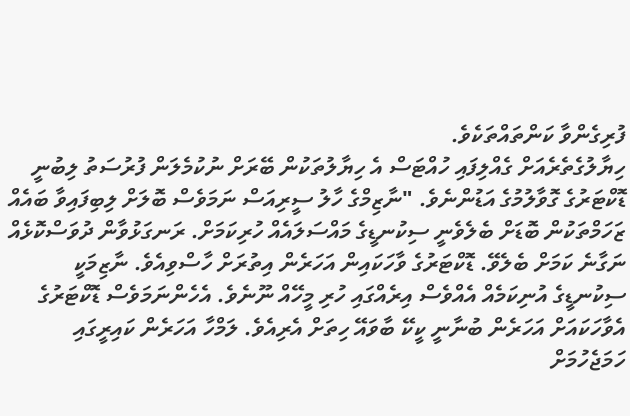ފުރިގެންވާ ކަންތައްތަކެވެ.
ހިޔާލުގެތެރެއަށް ގެއްލިފައި ހުއްޓަސް އެ ހިޔާލުތަކުން ބޭރަށް ނުކުމެލަން ފުރުސަތު ލިބުނީ ޑޮކްޓަރުގެ ގޮވާލުމުގެ އަޑުންނެވެ. "ނާޒިމްގެ ހާލު ސީރިއަސް ނަމަވެސް ބޮލަށް ލިބިފައިވާ ބައެއް ޒަހަމްތަކުން ބޮޑަށް ބެލެވެނީ ސިކުނޑީގެ މައްސަލައެއް ހުރިކަމަށް. ރަނގަޅުވާން ދުވަސްކޮޅެއް ނަގާނެ ކަމަށް ބެލެވޭ. ޑޮކްޓަރުގެ ވާހަކައިން އަހަރެން އިތުރަށް ހާސްވިއެވެ. ނާޒިމަކީ ސިކުނޑީގެ އުނިކަމެއް އެއްވެސް އިރެއްގައި ހުރި މީހޭއް ނޫނެވެ. އެހެންނަމަވެސް ޑޮކްޓަރުގެ އެވާހަކައަށް އަހަރެން ބުނާނީ ކީކޭ ބާވައޭ ހިތަށް އެރިއެވެ. ލަމްހާ އަހަރެން ކައިރީގައި ހަމަޖެހުމަށް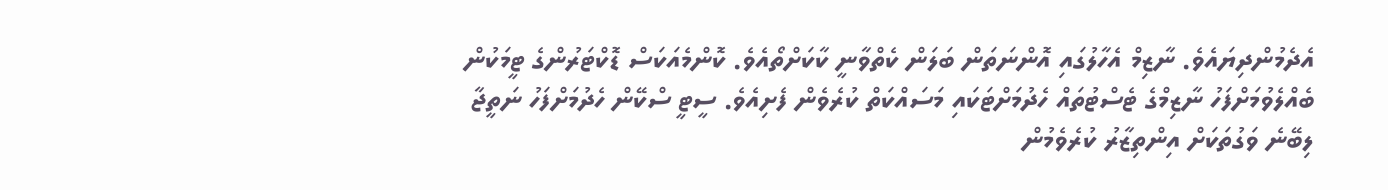އެދެމުންދިޔައެވެ. ނާޒިމް އެހާލުގައި އޮންނަތަން ބަލަން ކެތްވާނީ ކާކަށްތޯއެވެ. ކޮންމެއަކަސް ޑޮކްޓަރުންގެ ޓީމަކުން ބެއްލެވުމަށްފަހު ނާޒިމްގެ ޓެސްޓުތައް ހެދުމަށްޓަކައި މަސައްކަތް ކުރެވެން ފެށިއެވެ. ސީޓީ ސްކޭން ހެދުމަށްފަހު ނަތީޖާ ލިބޭނެ ވަގުތަކަށް އިންތިޒާރު ކުރެވެމުން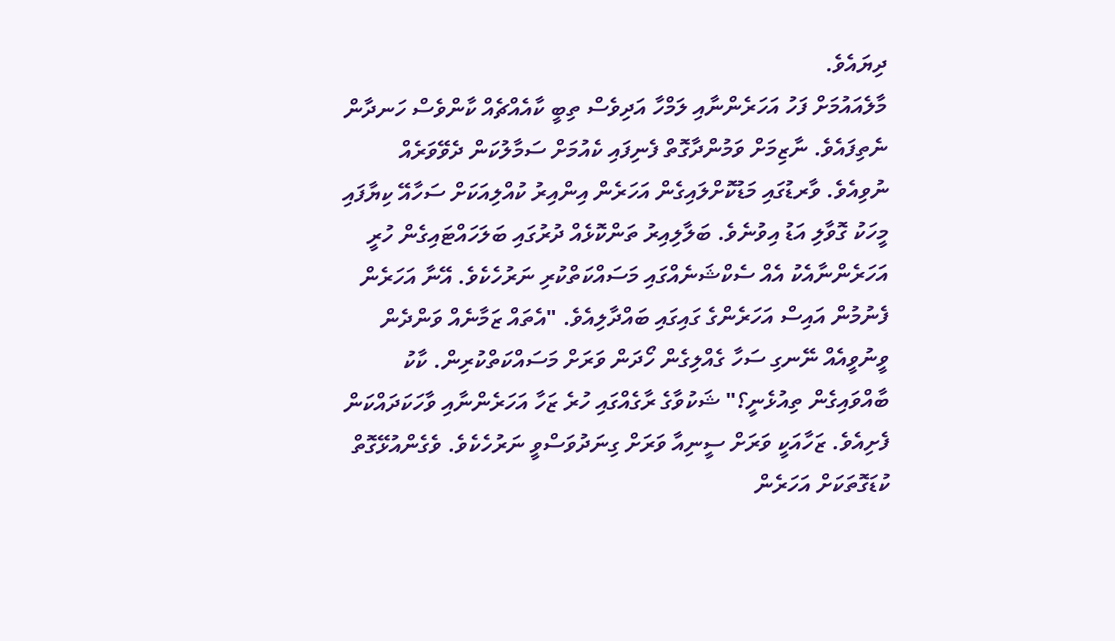ދިޔައެވެ.
މާލެއައުމަށް ފަހު އަހަރެންނާއި ލަމްހާ އަދިވެސް ތިބީ ކާއެއްޗެއް ކާންވެސް ހަނދާން ނެތިފައެވެ. ނާޒިމަށް ވަމުންދާގޮތް ފެނިފައި ކެއުމަށް ސަމާލުކަން ދެވޭވަރެއް ނުވިއެވެ. ވާރޑުގައި މަޑުކޮށްލައިގެން އަހަރެން އިންއިރު ކުއްލިއަކަށް ސަހާއޭ ކިޔާފައި މީހަކު ގޮވާލި އަޑު އިވުނެވެ. ބަލާލިއިރު ތަންކޮޅެއް ދުރުގައި ބަލަހައްޓައިގެން ހުރީ އަހަރެންނާއެކު އެއް ސެކްޝަނެއްގައި މަސައްކަތްކުރި ނަރުހެކެވެ. އޭނާ އަހަރެން ފެނުމުން އައިސް އަހަރެންގެ ގައިގައި ބައްދާލިއެވެ. "އެތައް ޒަމާނެއް ވަންދެން ވީނުވީއެއް ނޭނގި ސަހާ ގެއްލިގެން ހޯދަން ވަރަށް މަސައްކަތްކުރިން. ކާކު ބާއްވައިގެން ތިއުޅެނީ؟" ޝަކުވާގެ ރާގެއްގައި ހުރެ ޒަހާ އަހަރެންނާއި ވާހަކަދައްކަން ފެށިއެވެ. ޒަހާއަކީ ވަރަށް ސީނިއާ ވަރަށް ގިނަދުވަސްވީ ނަރުހެކެވެ. ވެގެންއުޅޭގޮތް ކުޑަގޮތަކަށް އަހަރެން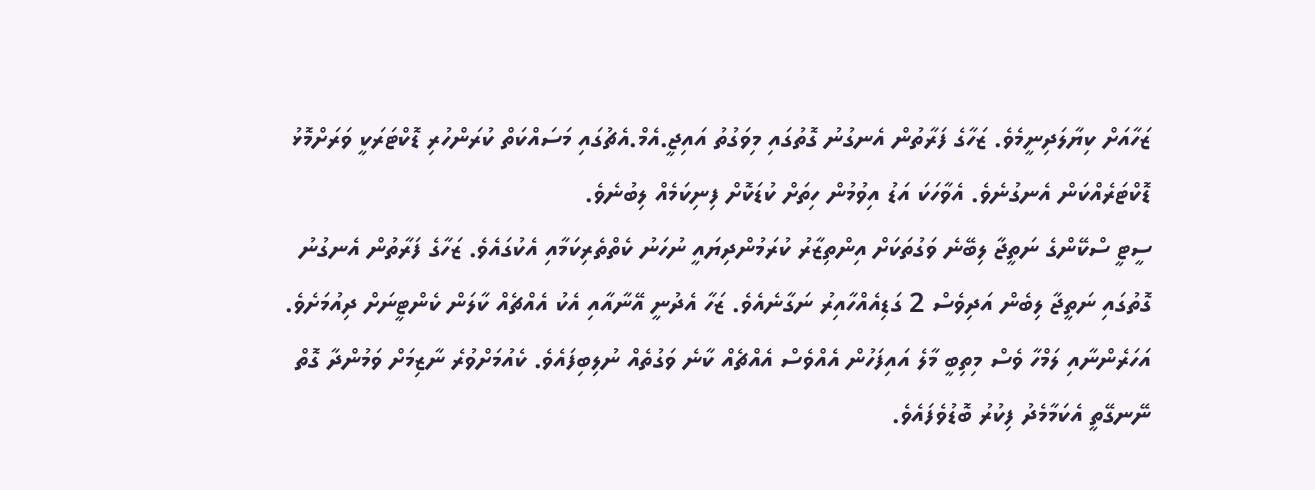ޒަހާއަށް ކިޔާލަދިނީމެވެ. ޒަހާގެ ފަރާތުން އެނގުނު ގޮތުގައި މިވަގުތު އައިޖީ.އެމް.އެޗުގައި މަސައްކަތް ކުރަންހުރި ޑޮކްޓަރަކީ ވަރަށްމޮޅު ޑޮކްޓަރެއްކަން އެނގުނެވެ. އެވާހަކަ އަޑު އިވުމުން ހިތަށް ކުޑަކޮށް ފިނިކަމެއް ލިބުނެވެ.
ސީޓީ ސްކޭންގެ ނަތީޖާ ލިބޭނެ ވަގުތަކަށް އިންތިޒާރު ކުރަމުންދިޔައީ ނުހަނު ކެތްތެރިކަމާއި އެކުގައެވެ. ޒަހާގެ ފަރާތުން އެނގުނު ގޮތުގައި ނަތީޖާ ލިބެން އަދިވެސް 2 ގަޑިއެއްހާއިރު ނަގާނެއެވެ. ޒަހާ އެދުނީ އޭނާއާއި އެކު އެއްޗެއް ކާލަން ކެންޓީނަށް ދިއުމަށެވެ. އަހަރެންނާއި ލަމްހާ ވެސް މިތިބީ މާލެ އައިފަހުން އެއްވެސް އެއްޗެއް ކާނެ ވަގުތެއް ނުލިބިފައެވެ. ކެއުމަށްވުރެ ނާޒިމަށް ވަމުންދާ ގޮތް ނޭނގޭތީ އެކަމާމެދު ފިކުރު ބޮޑުވެފައެވެ.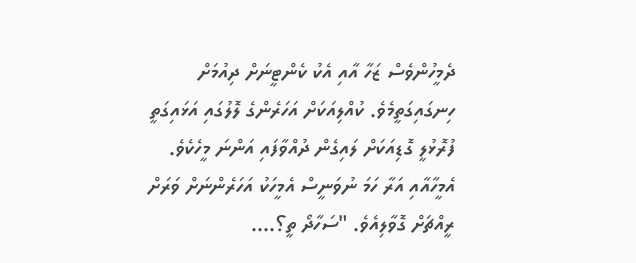ދެމީހުންވެސް ޒަހާ އާއި އެކު ކެންޓީނަށް ދިއުމަށް ހިނގައިގަތީމެވެ. ކުއްލިއަކަށް އަހަރެންގެ ލޮލުގައި އަޅައިގަތީ ފުރޮޅުލީ ގޮޑިއަކަށް ލައިގެން ދުއްވާފައި އަންނަ މީހެކެވެ. އެމީހާއާއި އަރާ ހަމަ ނުވަނީސް އެމީހަކު އަހަރެންނަށް ވަރަށް ރީއްޗަށް ގޮވާލިއެވެ. "ސަހާދޯ ތީ؟....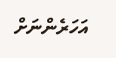އަހަރެންނަށް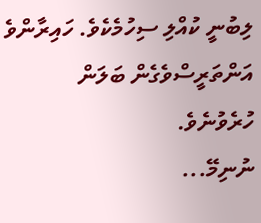ލިބުނީ ކުއްލި ސިހުމެކެވެ. ހައިރާންވެ އަންތަރީސްވެގެން ބަލަން ހުރެވުނެވެ.
ނުނިމޭ...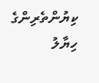ކިޔުންތެރިންގެ ހިޔާލު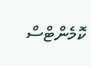ކޮމެންޓްސް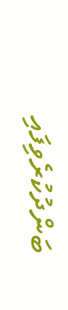ބަންދުކުރެވިފައި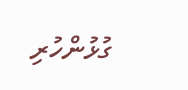ގުޅުންހުރި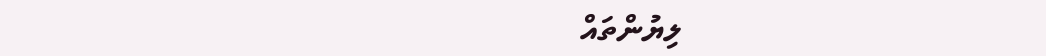ލިޔުންތައް